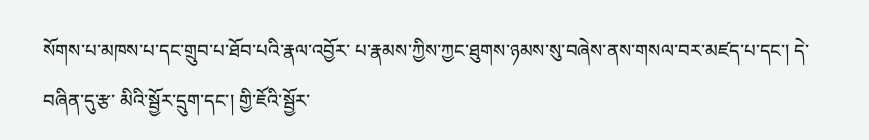སོགས་པ་མཁས་པ་དང་གྲུབ་པ་ཐོབ་པའི་རྣལ་འབྱོར་ པ་རྣམས་ཀྱིས་ཀྱང་ཐུགས་ཉམས་སུ་བཞེས་ནས་གསལ་བར་མཛད་པ་དང་། དེ་བཞིན་དུ་རྩ་ མིའི་སྦྱོར་དྲུག་དང་། གྱི་ཇོའི་སྦྱོར་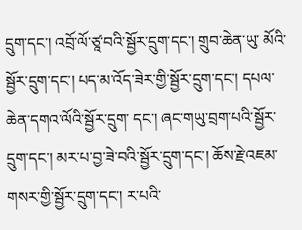དྲུག་དང་། འབྲོ་ལོ་ཙཱ་བའི་སྦྱོར་དྲུག་དང་། གྲུབ་ཆེན་ཡུ་ མོའི་སྦྱོར་དྲུག་དང་། པད་མ་འོད་ཟེར་གྱི་སྦྱོར་དྲུག་དང་། དཔལ་ཆེན་དགའ་ལོའི་སྦྱོར་དྲུག་ དང་། ཞང་གཡུ་བྲག་པའི་སྦྱོར་དྲུག་དང་། མར་པ་བྱ་ཟེ་བའི་སྦྱོར་དྲུག་དང་། ཆོས་རྗེ་འཇམ་ གསར་གྱི་སྦྱོར་དྲུག་དང་། ར་པའི་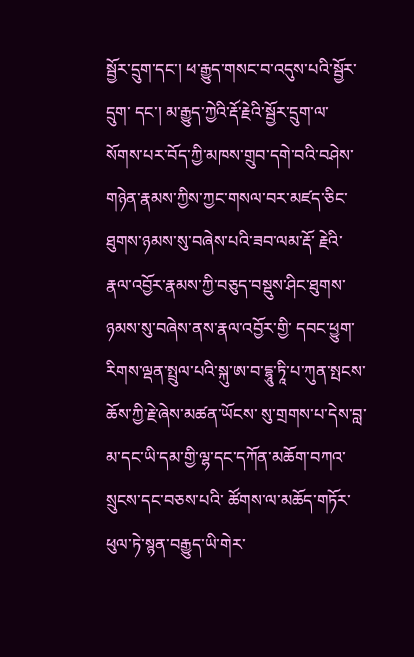སྦྱོར་དྲུག་དང་། ཕ་རྒྱུད་གསང་བ་འདུས་པའི་སྦྱོར་དྲུག་ དང་། མ་རྒྱུད་ཀྱེའི་རྡོ་རྗེའི་སྦྱོར་དྲུག་ལ་སོགས་པར་བོད་ཀྱི་མཁས་གྲུབ་དགེ་བའི་བཤེས་ གཉེན་རྣམས་ཀྱིས་ཀྱང་གསལ་བར་མཛད་ཅིང་ཐུགས་ཉམས་སུ་བཞེས་པའི་ཟབ་ལམ་རྡོ་ རྗེའི་རྣལ་འབྱོར་རྣམས་ཀྱི་བཅུད་བསྡུས་ཤིང་ཐུགས་ཉམས་སུ་བཞེས་ནས་རྣལ་འབྱོར་གྱི་ དབང་ཕྱུག་རིགས་ལྡན་སྤྲུལ་པའི་སྐུ་ཨ་བ་དྷཱུ་ཏཱི་པ་ཀུན་སྤངས་ཆོས་ཀྱི་རྗེ་ཞེས་མཚན་ཡོངས་ སུ་གྲགས་པ་དེས་བླ་མ་དང་ཡི་དམ་གྱི་ལྷ་དང་དཀོན་མཆོག་བཀའ་སྲུངས་དང་བཅས་པའི་ ཚོགས་ལ་མཆོད་གཏོར་ཕུལ་ཏེ་སྙན་བརྒྱུད་ཡི་གེར་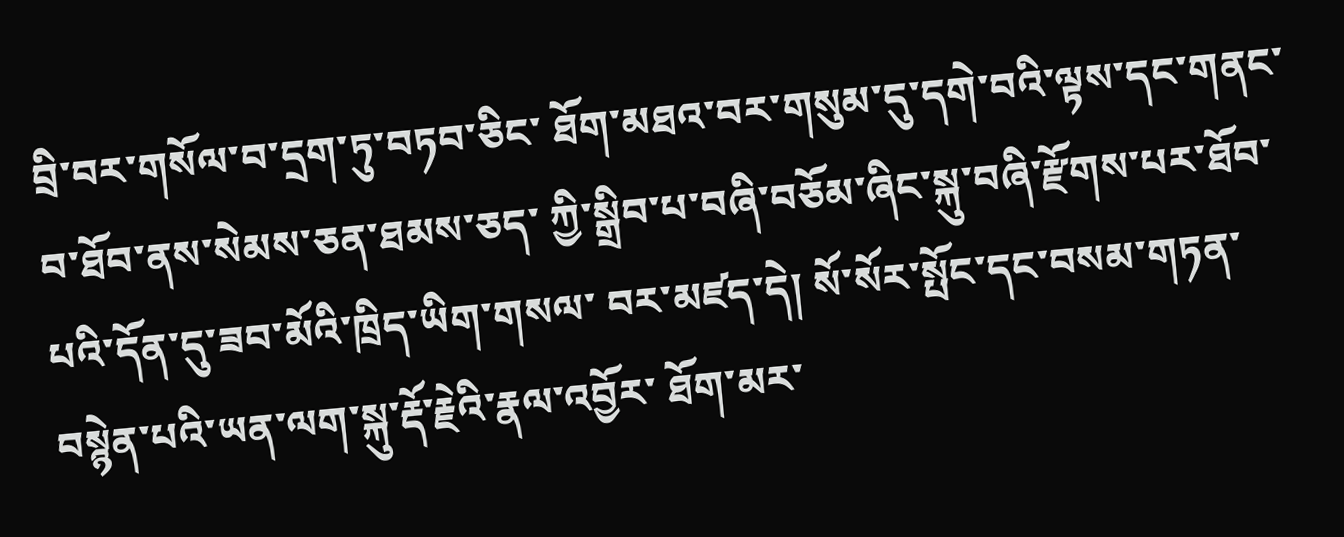བྲི་བར་གསོལ་བ་དྲག་ཏུ་བཏབ་ཅིང་ ཐོག་མཐའ་བར་གསུམ་དུ་དགེ་བའི་ལྟས་དང་གནང་བ་ཐོབ་ནས་སེམས་ཅན་ཐམས་ཅད་ ཀྱི་སྒྲིབ་པ་བཞི་བཅོམ་ཞིང་སྐུ་བཞི་རྫོགས་པར་ཐོབ་པའི་དོན་དུ་ཟབ་མོའི་ཁྲིད་ཡིག་གསལ་ བར་མཛད་དེ། སོ་སོར་སྤོང་དང་བསམ་གཏན་བསྙེན་པའི་ཡན་ལག་སྐུ་རྡོ་རྗེའི་རྣལ་འབྱོར་ ཐོག་མར་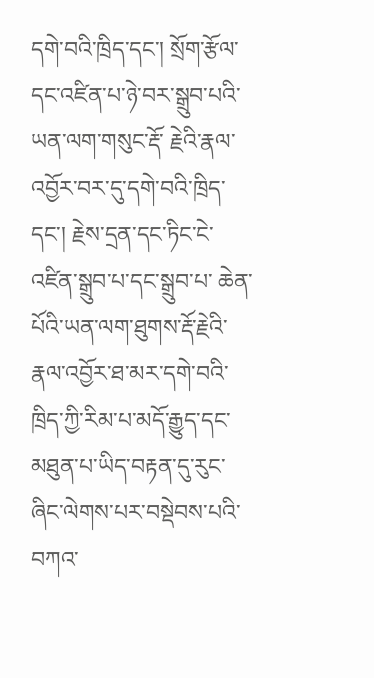དགེ་བའི་ཁྲིད་དང་། སྲོག་རྩོལ་དང་འཛིན་པ་ཉེ་བར་སྒྲུབ་པའི་ཡན་ལག་གསུང་རྡོ་ རྗེའི་རྣལ་འབྱོར་བར་དུ་དགེ་བའི་ཁྲིད་དང་། རྗེས་དྲན་དང་ཏིང་ངེ་འཛིན་སྒྲུབ་པ་དང་སྒྲུབ་པ་ ཆེན་པོའི་ཡན་ལག་ཐུགས་རྡོ་རྗེའི་རྣལ་འབྱོར་ཐ་མར་དགེ་བའི་ཁྲིད་ཀྱི་རིམ་པ་མདོ་རྒྱུད་དང་ མཐུན་པ་ཡིད་བརྟན་དུ་རུང་ཞིང་ལེགས་པར་བསྡེབས་པའི་བཀའ་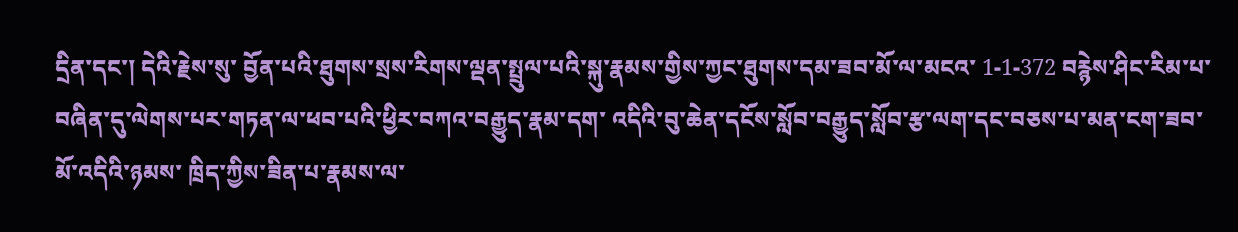དྲིན་དང་། དེའི་རྗེས་སུ་ བྱོན་པའི་ཐུགས་སྲས་རིགས་ལྡན་སྤྲུལ་པའི་སྐུ་རྣམས་གྱིས་ཀྱང་ཐུགས་དམ་ཟབ་མོ་ལ་མངའ་ 1-1-372 བརྙེས་ཤིང་རིམ་པ་བཞིན་དུ་ལེགས་པར་གཏན་ལ་ཕབ་པའི་ཕྱིར་བཀའ་བརྒྱུད་རྣམ་དག་ འདིའི་བུ་ཆེན་དངོས་སློབ་བརྒྱུད་སློབ་རྩ་ལག་དང་བཅས་པ་མན་ངག་ཟབ་མོ་འདིའི་ཉམས་ ཁྲིད་ཀྱིས་ཟིན་པ་རྣམས་ལ་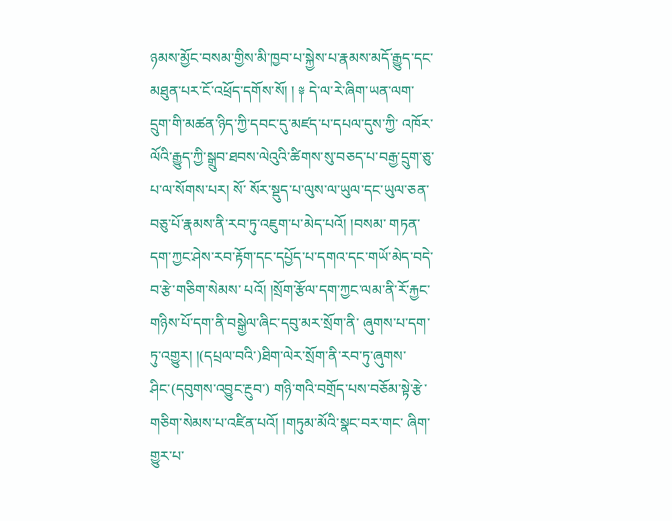ཉམས་མྱོང་བསམ་གྱིས་མི་ཁྱབ་པ་སྐྱེས་པ་རྣམས་མདོ་རྒྱུད་དང་ མཐུན་པར་ངོ་འཕྲོད་དགོས་སོ། ། ༈ དེ་ལ་རེ་ཞིག་ཡན་ལག་དྲུག་གི་མཚན་ཉིད་ཀྱི་དབང་དུ་མཛད་པ་དཔལ་དུས་ཀྱི་ འཁོར་ལོའི་རྒྱུད་ཀྱི་སྒྲུབ་ཐབས་ལེའུའི་ཚིགས་སུ་བཅད་པ་བརྒྱ་དྲུག་ཅུ་པ་ལ་སོགས་པར། སོ་ སོར་སྡུད་པ་ལུས་ལ་ཡུལ་དང་ཡུལ་ཅན་བཅུ་པོ་རྣམས་ནི་རབ་ཏུ་འཇུག་པ་མེད་པའོ། །བསམ་ གཏན་དག་ཀྱང་ཤེས་རབ་རྟོག་དང་དཔྱོད་པ་དགའ་དང་གཡོ་མེད་བདེ་བ་རྩེ་གཅིག་སེམས་ པའོ། །སྲོག་རྩོལ་དག་ཀྱང་ལམ་ནི་རོ་རྐྱང་གཉིས་པོ་དག་ནི་བསྒྱེལ་ཞིང་དབུ་མར་སྲོག་ནི་ ཞུགས་པ་དག་ཏུ་འགྱུར། །(དཔྲལ་བའི་)ཐིག་ལེར་སྲོག་ནི་རབ་ཏུ་ཞུགས་ཤིང་(དབུགས་འབྱུང་རྔུབ་) གཉི་གའི་བགྲོད་པས་བཅོམ་སྟེ་རྩེ་གཅིག་སེམས་པ་འཛིན་པའོ། །གཏུམ་མོའི་སྣང་བར་གང་ ཞིག་གྱུར་པ་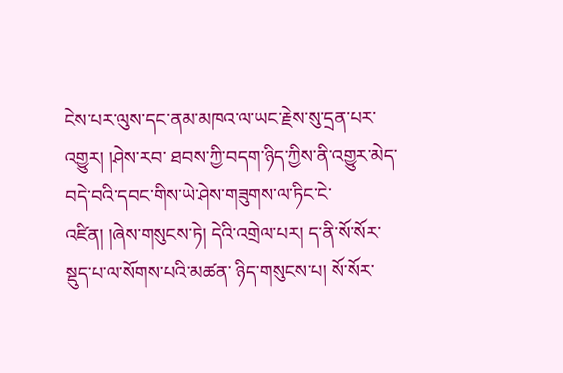ངེས་པར་ལུས་དང་ནམ་མཁའ་ལ་ཡང་རྗེས་སུ་དྲན་པར་འགྱུར། །ཤེས་རབ་ ཐབས་ཀྱི་བདག་ཉིད་ཀྱིས་ནི་འགྱུར་མེད་བདེ་བའི་དབང་གིས་ཡེ་ཤེས་གཟུགས་ལ་ཏིང་ངེ་ འཛིན། །ཞེས་གསུངས་ཏེ། དེའི་འགྲེལ་པར། ད་ནི་སོ་སོར་སྡུད་པ་ལ་སོགས་པའི་མཚན་ ཉིད་གསུངས་པ། སོ་སོར་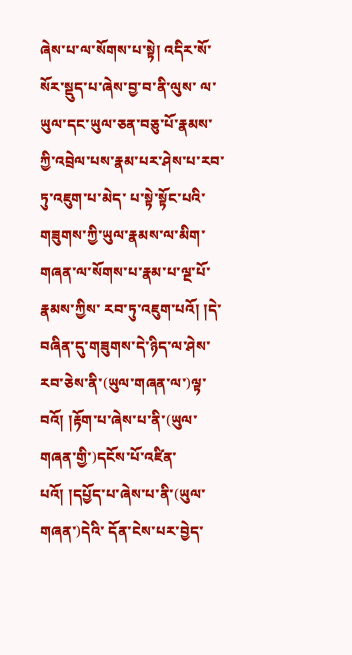ཞེས་པ་ལ་སོགས་པ་སྟེ། འདིར་སོ་སོར་སྡུད་པ་ཞེས་བྱ་བ་ནི་ལུས་ ལ་ཡུལ་དང་ཡུལ་ཅན་བཅུ་པོ་རྣམས་ཀྱི་འབྲེལ་པས་རྣམ་པར་ཤེས་པ་རབ་ཏུ་འཇུག་པ་མེད་ པ་སྟེ་སྟོང་པའི་གཟུགས་ཀྱི་ཡུལ་རྣམས་ལ་མིག་གཞན་ལ་སོགས་པ་རྣམ་པ་ལྔ་པོ་རྣམས་ཀྱིས་ རབ་ཏུ་འཇུག་པའོ། །དེ་བཞིན་དུ་གཟུགས་དེ་ཉིད་ལ་ཤེས་རབ་ཅེས་ནི་(ཡུལ་གཞན་ལ་)ལྟ་བའོ། །རྟོག་པ་ཞེས་པ་ནི་(ཡུལ་གཞན་གྱི་)དངོས་པོ་འཛིན་པའོ། །དཔྱོད་པ་ཞེས་པ་ནི་(ཡུལ་གཞན་)དེའི་ དོན་ངེས་པར་བྱེད་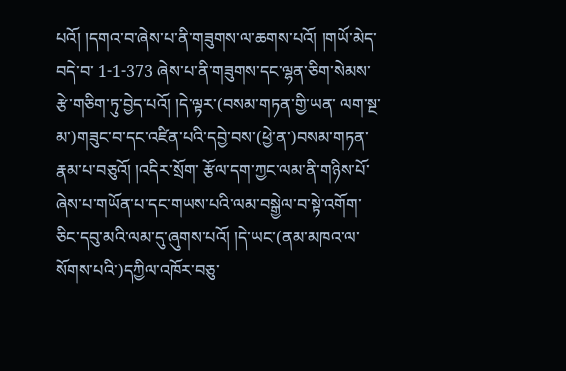པའོ། །དགའ་བ་ཞེས་པ་ནི་གཟུགས་ལ་ཆགས་པའོ། །གཡོ་མེད་བདེ་བ་ 1-1-373 ཞེས་པ་ནི་གཟུགས་དང་ལྷན་ཅིག་སེམས་རྩེ་གཅིག་ཏུ་བྱེད་པའོ། །དེ་ལྟར་(བསམ་གཏན་གྱི་ཡན་ ལག་སྔ་མ་)གཟུང་བ་དང་འཛིན་པའི་དབྱེ་བས་(ཕྱེ་ན་)བསམ་གཏན་རྣམ་པ་བཅུའོ། །འདིར་སྲོག་ རྩོལ་དག་ཀྱང་ལམ་ནི་གཉིས་པོ་ཞེས་པ་གཡོན་པ་དང་གཡས་པའི་ལམ་བསྒྱེལ་བ་སྟེ་འགོག་ ཅིང་དབུ་མའི་ལམ་དུ་ཞུགས་པའོ། །དེ་ཡང་(ནམ་མཁའ་ལ་སོགས་པའི་)དཀྱིལ་འཁོར་བཅུ་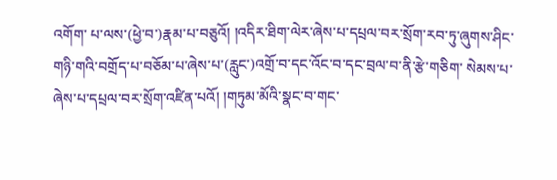འགོག་ པ་ལས་(ཕྱེ་བ་)རྣམ་པ་བཅུའོ། །འདིར་ཐིག་ལེར་ཞེས་པ་དཔྲལ་བར་སྲོག་རབ་ཏུ་ཞུགས་ཤིང་ གཉི་གའི་བགྲོད་པ་བཅོམ་པ་ཞེས་པ་(རླུང་)འགྲོ་བ་དང་འོང་བ་དང་བྲལ་བ་ནི་རྩེ་གཅིག་ སེམས་པ་ཞེས་པ་དཔྲལ་བར་སྲོག་འཛིན་པའོ། །གཏུམ་མོའི་སྣང་བ་གང་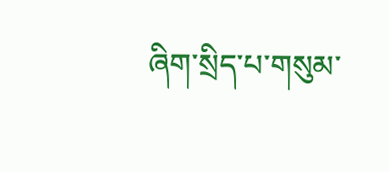ཞིག་སྲིད་པ་གསུམ་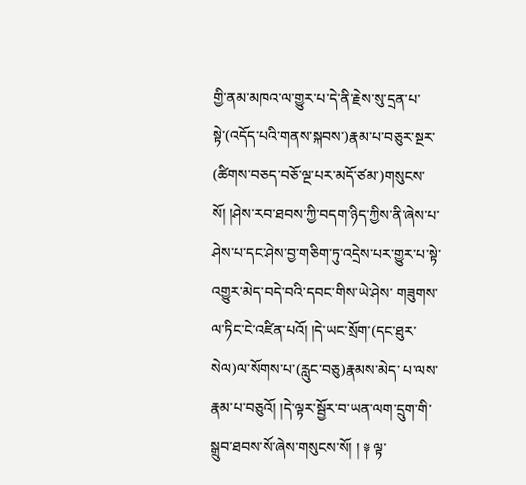གྱི་ནམ་མཁའ་ལ་གྱུར་པ་དེ་ནི་རྗེས་སུ་དྲན་པ་སྟེ་(འདོད་པའི་གནས་སྐབས་)རྣམ་པ་བཅུར་སྔར་ (ཚིགས་བཅད་བཅོ་ལྔ་པར་མདོ་ཙམ་)གསུངས་སོ། །ཤེས་རབ་ཐབས་ཀྱི་བདག་ཉིད་ཀྱིས་ནི་ཞེས་པ་ ཤེས་པ་དང་ཤེས་བྱ་གཅིག་ཏུ་འདྲེས་པར་གྱུར་པ་སྟེ་འགྱུར་མེད་བདེ་བའི་དབང་གིས་ཡེ་ཤེས་ གཟུགས་ལ་ཏིང་ངེ་འཛིན་པའོ། །དེ་ཡང་སྲོག་(དང་ཐུར་སེལ)ལ་སོགས་པ་(རླུང་བཅུ)རྣམས་མེད་ པ་ལས་རྣམ་པ་བཅུའོ། །དེ་ལྟར་སྦྱོར་བ་ཡན་ལག་དྲུག་གི་སྒྲུབ་ཐབས་སོ་ཞེས་གསུངས་སོ། ། ༈ ལྟ་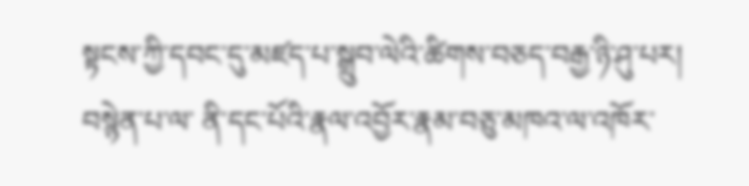སྟངས་ཀྱི་དབང་དུ་མཛད་པ་སྒྲུབ་ལེའི་ཚིགས་བཅད་བརྒྱ་ཉི་ཤུ་པར། བསྙེན་པ་ལ་ ནི་དང་པོའི་རྣལ་འབྱོར་རྣམ་བཅུ་མཁའ་ལ་འཁོར་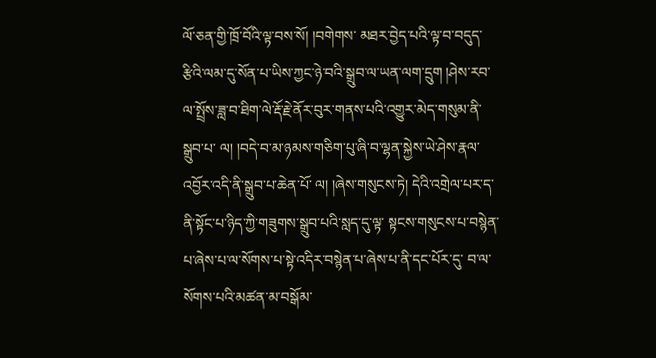ལོ་ཅན་གྱི་ཁྲོ་བོའི་ལྟ་བས་སོ། །བགེགས་ མཐར་བྱེད་པའི་ལྟ་བ་བདུད་རྩིའི་ལམ་དུ་སོན་པ་ཡིས་ཀྱང་ཉེ་བའི་སྒྲུབ་ལ་ཡན་ལག་དྲུག །ཤེས་རབ་ལ་སྤྲོས་ཟླ་བ་ཐིག་ལེ་རྡོ་རྗེ་ནོར་བུར་གནས་པའི་འགྱུར་མེད་གསུམ་ནི་སྒྲུབ་པ་ ལ། །བདེ་བ་མ་ཉམས་གཅིག་པུ་ཞི་བ་ལྷན་སྐྱེས་ཡེ་ཤེས་རྣལ་འབྱོར་འདི་ནི་སྒྲུབ་པ་ཆེན་པོ་ ལ། །ཞེས་གསུངས་ཏེ། དེའི་འགྲེལ་པར་ད་ནི་སྟོང་པ་ཉིད་ཀྱི་གཟུགས་སྒྲུབ་པའི་སླད་དུ་ལྟ་ སྟངས་གསུངས་པ་བསྙེན་པ་ཞེས་པ་ལ་སོགས་པ་སྟེ་འདིར་བསྙེན་པ་ཞེས་པ་ནི་དང་པོར་དུ་ བ་ལ་སོགས་པའི་མཚན་མ་བསྒོམ་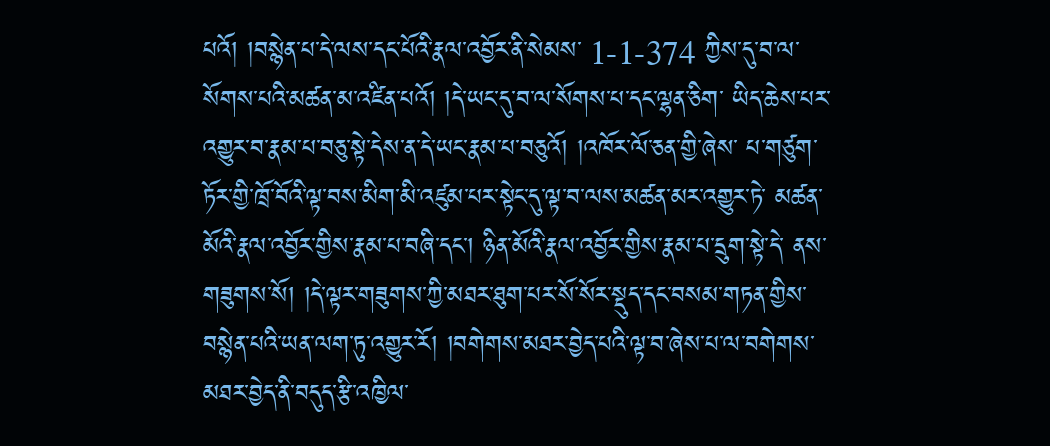པའོ། །བསྙེན་པ་དེ་ལས་དང་པོའི་རྣལ་འབྱོར་ནི་སེམས་ 1-1-374 ཀྱིས་དུ་བ་ལ་སོགས་པའི་མཚན་མ་འཛིན་པའོ། །དེ་ཡང་དུ་བ་ལ་སོགས་པ་དང་ལྷན་ཅིག་ ཡིད་ཆེས་པར་འགྱུར་བ་རྣམ་པ་བཅུ་སྟེ་དེས་ན་དེ་ཡང་རྣམ་པ་བཅུའོ། །འཁོར་ལོ་ཅན་གྱི་ཞེས་ པ་གཙུག་ཏོར་གྱི་ཁྲོ་བོའི་ལྟ་བས་མིག་མི་འཛུམ་པར་སྟེང་དུ་ལྟ་བ་ལས་མཚན་མར་འགྱུར་ཏེ་ མཚན་མོའི་རྣལ་འབྱོར་གྱིས་རྣམ་པ་བཞི་དང་། ཉིན་མོའི་རྣལ་འབྱོར་གྱིས་རྣམ་པ་དྲུག་སྟེ་དེ་ ནས་གཟུགས་སོ། །དེ་ལྟར་གཟུགས་ཀྱི་མཐར་ཐུག་པར་སོ་སོར་སྡུད་དང་བསམ་གཏན་གྱིས་ བསྙེན་པའི་ཡན་ལག་ཏུ་འགྱུར་རོ། །བགེགས་མཐར་བྱེད་པའི་ལྟ་བ་ཞེས་པ་ལ་བགེགས་ མཐར་བྱེད་ནི་བདུད་རྩི་འཁྱིལ་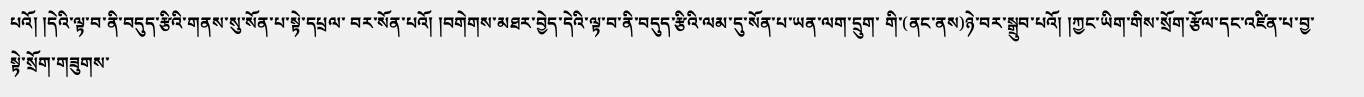པའོ། །དེའི་ལྟ་བ་ནི་བདུད་རྩིའི་གནས་སུ་སོན་པ་སྟེ་དཔྲལ་ བར་སོན་པའོ། །བགེགས་མཐར་བྱེད་དེའི་ལྟ་བ་ནི་བདུད་རྩིའི་ལམ་དུ་སོན་པ་ཡན་ལག་དྲུག་ གི་(ནང་ནས)ཉེ་བར་སྒྲུབ་པའོ། །ཀྱང་ཡིག་གིས་སྲོག་རྩོལ་དང་འཛིན་པ་བྱ་སྟེ་སྲོག་གཟུགས་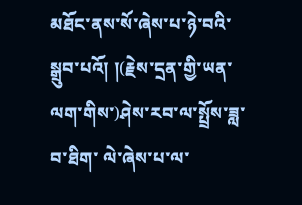མཐོང་ནས་སོ་ཞེས་པ་ཉེ་བའི་སྒྲུབ་པའོ། །(རྗེས་དྲན་གྱི་ཡན་ལག་གིས་)ཤེས་རབ་ལ་སྤྲོས་ཟླ་བ་ཐིག་ ལེ་ཞེས་པ་ལ་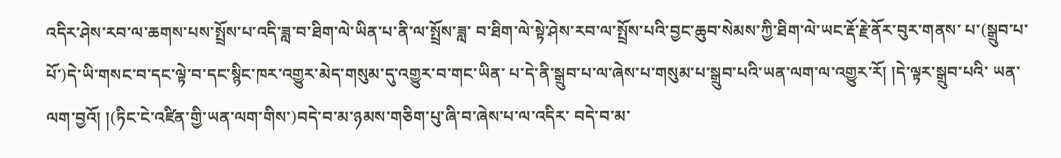འདིར་ཤེས་རབ་ལ་ཆགས་པས་སྤྲོས་པ་འདི་ཟླ་བ་ཐིག་ལེ་ཡིན་པ་ནི་ལ་སྤྲོས་ཟླ་ བ་ཐིག་ལེ་སྟེ་ཤེས་རབ་ལ་སྤྲོས་པའི་བྱང་ཆུབ་སེམས་ཀྱི་ཐིག་ལེ་ཡང་རྡོ་རྗེ་ནོར་བུར་གནས་ པ་(སྒྲུབ་པ་པོ་)དེ་ཡི་གསང་བ་དང་ལྟེ་བ་དང་སྙིང་ཁར་འགྱུར་མེད་གསུམ་དུ་འགྱུར་བ་གང་ཡིན་ པ་དེ་ནི་སྒྲུབ་པ་ལ་ཞེས་པ་གསུམ་པ་སྒྲུབ་པའི་ཡན་ལག་ལ་འགྱུར་རོ། །དེ་ལྟར་སྒྲུབ་པའི་ ཡན་ལག་བྱའོ། །(ཏིང་ངེ་འཛིན་གྱི་ཡན་ལག་གིས་)བདེ་བ་མ་ཉམས་གཅིག་པུ་ཞི་བ་ཞེས་པ་ལ་འདིར་ བདེ་བ་མ་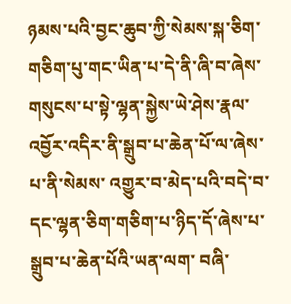ཉམས་པའི་བྱང་ཆུབ་ཀྱི་སེམས་སྐ་ཅིག་གཅིག་པུ་གང་ཡིན་པ་དེ་ནི་ཞི་བ་ཞེས་ གསུངས་པ་སྟེ་ལྷན་སྐྱེས་ཡེ་ཤེས་རྣལ་འབྱོར་འདིར་ནི་སྒྲུབ་པ་ཆེན་པོ་ལ་ཞེས་པ་ནི་སེམས་ འགྱུར་བ་མེད་པའི་བདེ་བ་དང་ལྷན་ཅིག་གཅིག་པ་ཉིད་དོ་ཞེས་པ་སྒྲུབ་པ་ཆེན་པོའི་ཡན་ལག་ བཞི་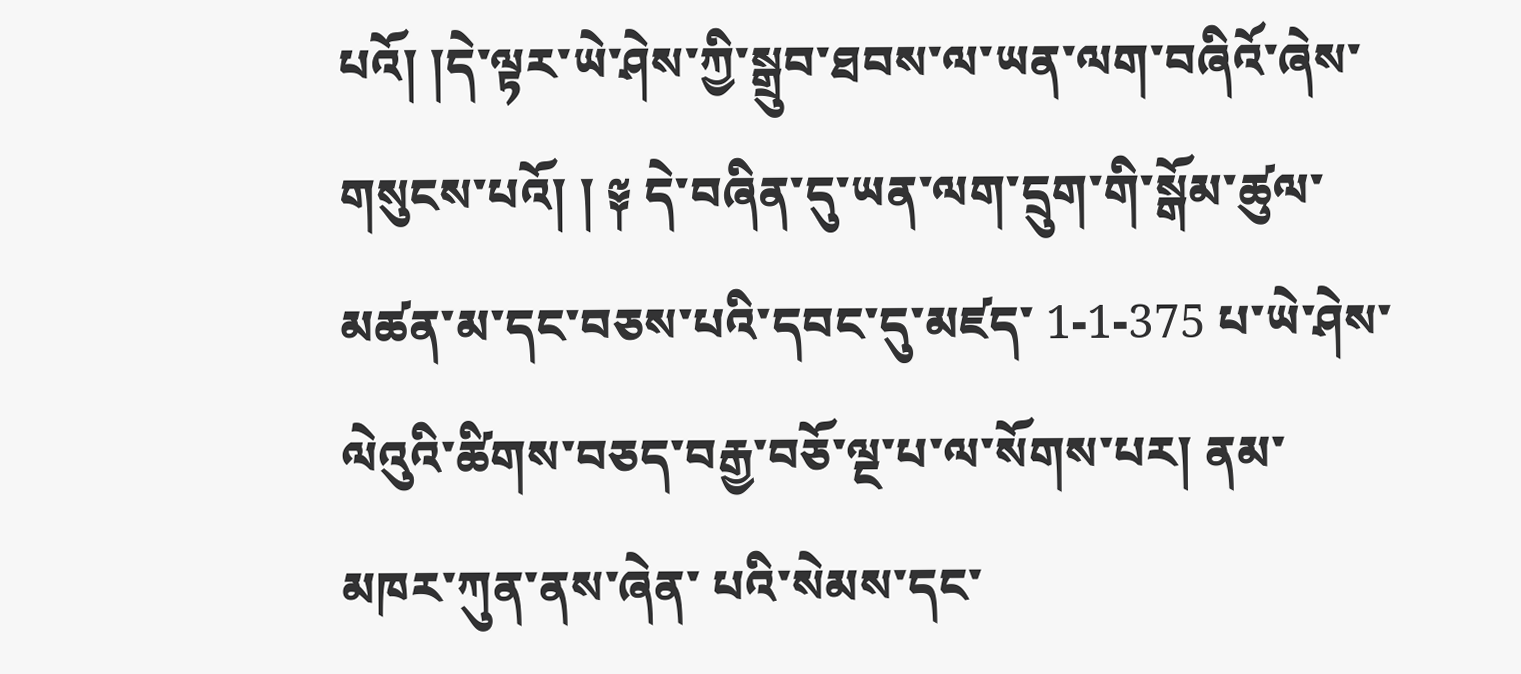པའོ། །དེ་ལྟར་ཡེ་ཤེས་ཀྱི་སྒྲུབ་ཐབས་ལ་ཡན་ལག་བཞིའོ་ཞེས་གསུངས་པའོ། ། ༈ དེ་བཞིན་དུ་ཡན་ལག་དྲུག་གི་སྒོམ་ཚུལ་མཚན་མ་དང་བཅས་པའི་དབང་དུ་མཛད་ 1-1-375 པ་ཡེ་ཤེས་ལེའུའི་ཚིགས་བཅད་བརྒྱ་བཅོ་ལྔ་པ་ལ་སོགས་པར། ནམ་མཁར་ཀུན་ནས་ཞེན་ པའི་སེམས་དང་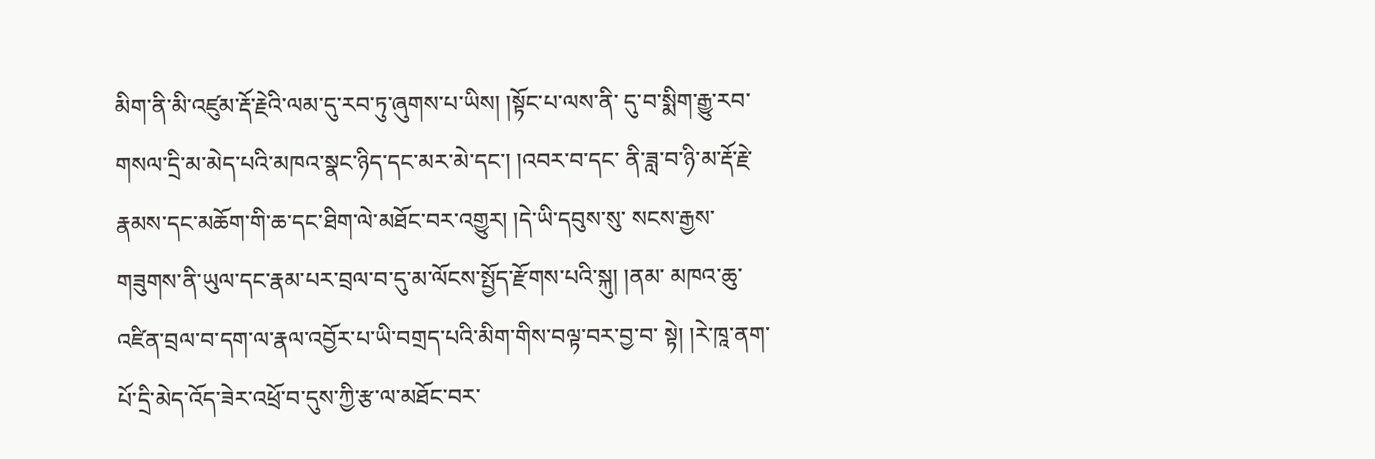མིག་ནི་མི་འཛུམ་རྡོ་རྗེའི་ལམ་དུ་རབ་ཏུ་ཞུགས་པ་ཡིས། །སྟོང་པ་ལས་ནི་ དུ་བ་སྨིག་རྒྱུ་རབ་གསལ་དྲི་མ་མེད་པའི་མཁའ་སྣང་ཉིད་དང་མར་མེ་དང་། །འབར་བ་དང་ ནི་ཟླ་བ་ཉི་མ་རྡོ་རྗེ་རྣམས་དང་མཆོག་གི་ཆ་དང་ཐིག་ལེ་མཐོང་བར་འགྱུར། །དེ་ཡི་དབུས་སུ་ སངས་རྒྱས་གཟུགས་ནི་ཡུལ་དང་རྣམ་པར་བྲལ་བ་དུ་མ་ལོངས་སྤྱོད་རྫོགས་པའི་སྐུ། །ནམ་ མཁའ་ཆུ་འཛིན་བྲལ་བ་དག་ལ་རྣལ་འབྱོར་པ་ཡི་བགྲད་པའི་མིག་གིས་བལྟ་བར་བྱ་བ་ སྟེ། །རེ་ཁཱ་ནག་པོ་དྲི་མེད་འོད་ཟེར་འཕྲོ་བ་དུས་ཀྱི་རྩ་ལ་མཐོང་བར་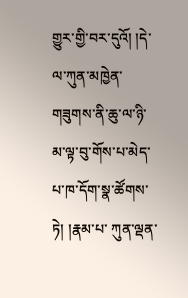གྱུར་གྱི་བར་དུའོ། །དེ་ ལ་ཀུན་མཁྱེན་གཟུགས་ནི་ཆུ་ལ་ཉི་མ་ལྟ་བུ་གོས་པ་མེད་པ་ཁ་དོག་སྣ་ཚོགས་ཏེ། །རྣམ་པ་ ཀུན་ལྡན་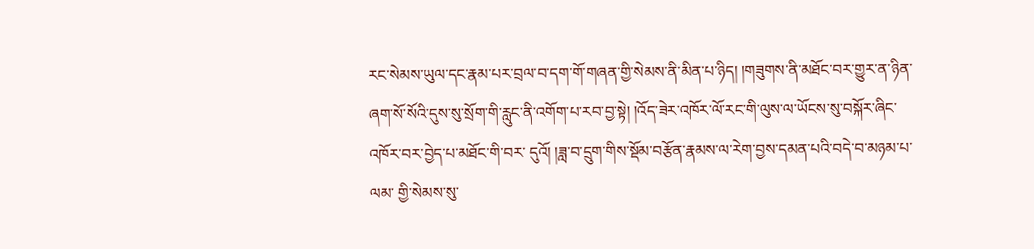རང་སེམས་ཡུལ་དང་རྣམ་པར་བྲལ་བ་དག་གོ་གཞན་གྱི་སེམས་ནི་མིན་པ་ཉིད། །གཟུགས་ནི་མཐོང་བར་གྱུར་ན་ཉིན་ཞག་སོ་སོའི་དུས་སུ་སྲོག་གི་རླུང་ནི་འགོག་པ་རབ་བྱ་སྟེ། །འོད་ཟེར་འཁོར་ལོ་རང་གི་ལུས་ལ་ཡོངས་སུ་བསྐོར་ཞིང་འཁོར་བར་བྱེད་པ་མཐོང་གི་བར་ དུའོ། །ཟླ་བ་དྲུག་གིས་སྡོམ་བརྩོན་རྣམས་ལ་རེག་བྱས་དམན་པའི་བདེ་བ་མཉམ་པ་ལམ་ གྱི་སེམས་སུ་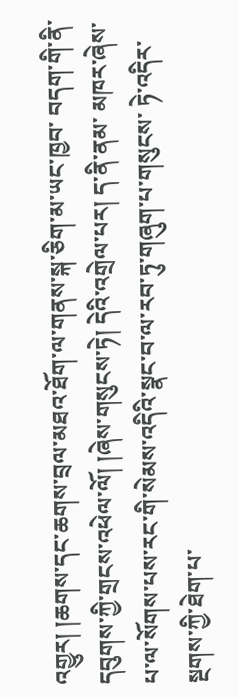འགྱུར། །ཆགས་དང་ཆགས་བྲལ་མཐའ་ཐོག་ལ་གནས་སྐ་ཅིག་མ་ཡང་ཁྱབ་ བདག་གི་ནི་དབུགས་ཀྱི་གྲངས་འཕེལ་ལོ། །ཞེས་གསུངས་ཏེ། དེའི་འགྲེལ་པར། ད་ནི་ནམ་ མཁར་ཞེས་པ་ལ་སོགས་པས་རང་གི་སེམས་འདིའི་སྣང་བ་ལ་རབ་ཏུ་གཞུག་པ་གསུངས་ ཏེ་འདིར་སྔགས་ཀྱི་ཐེག་པ་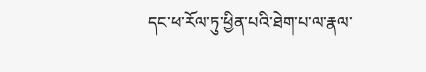དང་ཕ་རོལ་ཏུ་ཕྱིན་པའི་ཐེག་པ་ལ་རྣལ་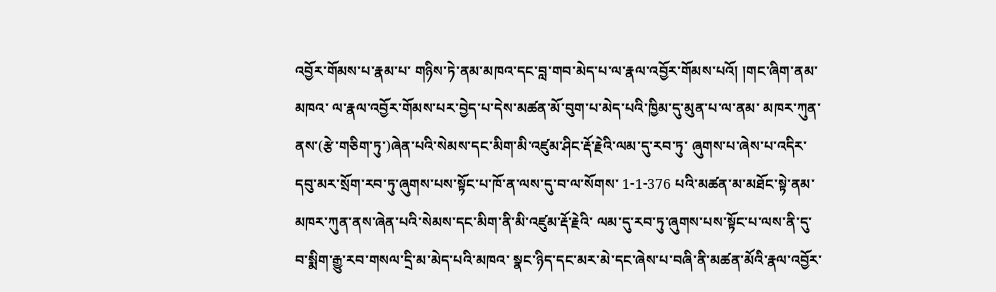འབྱོར་གོམས་པ་རྣམ་པ་ གཉིས་ཏེ་ནམ་མཁའ་དང་བླ་གབ་མེད་པ་ལ་རྣལ་འབྱོར་གོམས་པའོ། །གང་ཞིག་ནམ་མཁའ་ ལ་རྣལ་འབྱོར་གོམས་པར་བྱེད་པ་དེས་མཚན་མོ་བུག་པ་མེད་པའི་ཁྱིམ་དུ་མུན་པ་ལ་ནམ་ མཁར་ཀུན་ནས་(རྩེ་གཅིག་ཏུ་)ཞེན་པའི་སེམས་དང་མིག་མི་འཛུམ་ཤིང་རྡོ་རྗེའི་ལམ་དུ་རབ་ཏུ་ ཞུགས་པ་ཞེས་པ་འདིར་དབུ་མར་སྲོག་རབ་ཏུ་ཞུགས་པས་སྟོང་པ་ཁོ་ན་ལས་དུ་བ་ལ་སོགས་ 1-1-376 པའི་མཚན་མ་མཐོང་སྟེ་ནམ་མཁར་ཀུན་ནས་ཞེན་པའི་སེམས་དང་མིག་ནི་མི་འཛུམ་རྡོ་རྗེའི་ ལམ་དུ་རབ་ཏུ་ཞུགས་པས་སྟོང་པ་ལས་ནི་དུ་བ་སྨིག་རྒྱུ་རབ་གསལ་དྲི་མ་མེད་པའི་མཁའ་ སྣང་ཉིད་དང་མར་མེ་དང་ཞེས་པ་བཞི་ནི་མཚན་མོའི་རྣལ་འབྱོར་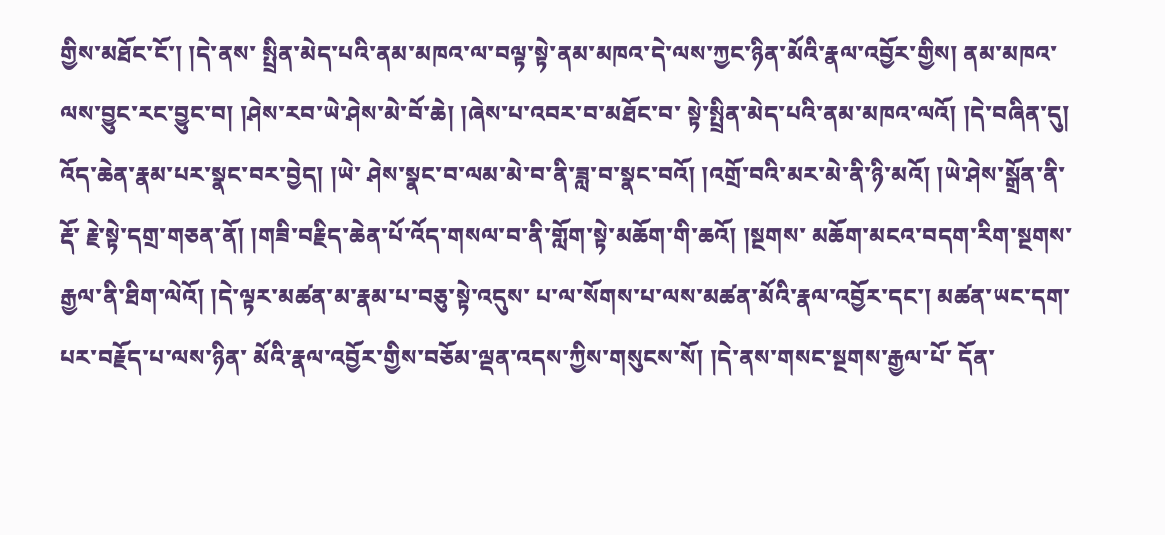གྱིས་མཐོང་ངོ་། །དེ་ནས་ སྤྲིན་མེད་པའི་ནམ་མཁའ་ལ་བལྟ་སྟེ་ནམ་མཁའ་དེ་ལས་ཀྱང་ཉིན་མོའི་རྣལ་འབྱོར་གྱིས། ནམ་མཁའ་ལས་བྱུང་རང་བྱུང་བ། །ཤེས་རབ་ཡེ་ཤེས་མེ་བོ་ཆེ། །ཞེས་པ་འབར་བ་མཐོང་བ་ སྟེ་སྤྲིན་མེད་པའི་ནམ་མཁའ་ལའོ། །དེ་བཞིན་དུ། འོད་ཆེན་རྣམ་པར་སྣང་བར་བྱེད། །ཡེ་ ཤེས་སྣང་བ་ལམ་མེ་བ་ནི་ཟླ་བ་སྣང་བའོ། །འགྲོ་བའི་མར་མེ་ནི་ཉི་མའོ། །ཡེ་ཤེས་སྒྲོན་ནི་རྡོ་ རྗེ་སྟེ་དགྲ་གཅན་ནོ། །གཟི་བརྗིད་ཆེན་པོ་འོད་གསལ་བ་ནི་གློག་སྟེ་མཆོག་གི་ཆའོ། །སྔགས་ མཆོག་མངའ་བདག་རིག་སྔགས་རྒྱལ་ནི་ཐིག་ལེའོ། །དེ་ལྟར་མཚན་མ་རྣམ་པ་བཅུ་སྟེ་འདུས་ པ་ལ་སོགས་པ་ལས་མཚན་མོའི་རྣལ་འབྱོར་དང་། མཚན་ཡང་དག་པར་བརྗོད་པ་ལས་ཉིན་ མོའི་རྣལ་འབྱོར་གྱིས་བཅོམ་ལྡན་འདས་ཀྱིས་གསུངས་སོ། །དེ་ནས་གསང་སྔགས་རྒྱལ་པོ་ དོན་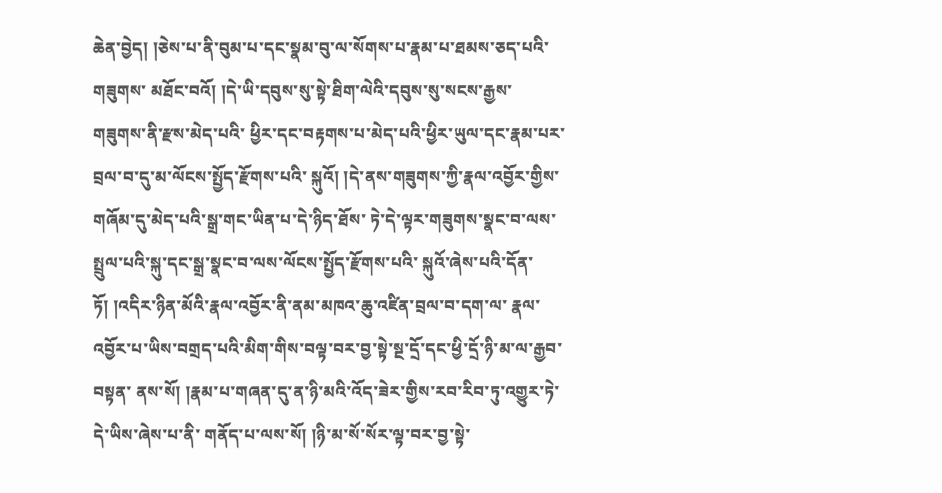ཆེན་བྱེད། །ཅེས་པ་ནི་བུམ་པ་དང་སྣམ་བུ་ལ་སོགས་པ་རྣམ་པ་ཐམས་ཅད་པའི་གཟུགས་ མཐོང་བའོ། །དེ་ཡི་དབུས་སུ་སྟེ་ཐིག་ལེའི་དབུས་སུ་སངས་རྒྱས་གཟུགས་ནི་རྫས་མེད་པའི་ ཕྱིར་དང་བརྟགས་པ་མེད་པའི་ཕྱིར་ཡུལ་དང་རྣམ་པར་བྲལ་བ་དུ་མ་ལོངས་སྤྱོད་རྫོགས་པའི་ སྐུའོ། །དེ་ནས་གཟུགས་ཀྱི་རྣལ་འབྱོར་གྱིས་གཞོམ་དུ་མེད་པའི་སྒྲ་གང་ཡིན་པ་དེ་ཉིད་ཐོས་ ཏེ་དེ་ལྟར་གཟུགས་སྣང་བ་ལས་སྤྲུལ་པའི་སྐུ་དང་སྒྲ་སྣང་བ་ལས་ལོངས་སྤྱོད་རྫོགས་པའི་ སྐུའོ་ཞེས་པའི་དོན་ཏོ། །འདིར་ཉིན་མོའི་རྣལ་འབྱོར་ནི་ནམ་མཁའ་ཆུ་འཛིན་བྲལ་བ་དག་ལ་ རྣལ་འབྱོར་པ་ཡིས་བགྲད་པའི་མིག་གིས་བལྟ་བར་བྱ་སྟེ་སྔ་དྲོ་དང་ཕྱི་དྲོ་ཉི་མ་ལ་རྒྱབ་བསྟན་ ནས་སོ། །རྣམ་པ་གཞན་དུ་ན་ཉི་མའི་འོད་ཟེར་གྱིས་རབ་རིབ་ཏུ་འགྱུར་ཏེ་དེ་ཡིས་ཞེས་པ་ནི་ གནོད་པ་ལས་སོ། །ཉི་མ་སོ་སོར་ལྟ་བར་བྱ་སྟེ་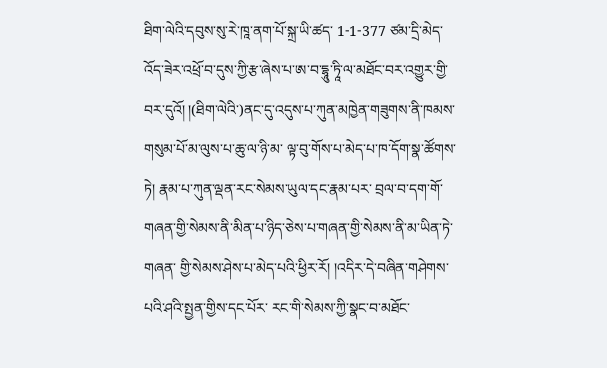ཐིག་ལེའི་དབུས་སུ་རེ་ཁཱ་ནག་པོ་སྐྲ་ཡི་ཚད་ 1-1-377 ཙམ་དྲི་མེད་འོད་ཟེར་འཕྲོ་བ་དུས་ཀྱི་རྩ་ཞེས་པ་ཨ་བ་དྷཱུ་ཏཱི་ལ་མཐོང་བར་འགྱུར་གྱི་བར་དུའོ། །(ཐིག་ལེའི་)ནང་དུ་འདུས་པ་ཀུན་མཁྱེན་གཟུགས་ནི་ཁམས་གསུམ་པོ་མ་ལུས་པ་ཆུ་ལ་ཉི་མ་ ལྟ་བུ་གོས་པ་མེད་པ་ཁ་དོག་སྣ་ཚོགས་ཏེ། རྣམ་པ་ཀུན་ལྡན་རང་སེམས་ཡུལ་དང་རྣམ་པར་ བྲལ་བ་དག་གོ་གཞན་གྱི་སེམས་ནི་མིན་པ་ཉིད་ཅེས་པ་གཞན་གྱི་སེམས་ནི་མ་ཡིན་ཏེ་གཞན་ གྱི་སེམས་ཤེས་པ་མེད་པའི་ཕྱིར་རོ། །འདིར་དེ་བཞིན་གཤེགས་པའི་ཤའི་སྤྱན་གྱིས་དང་པོར་ རང་གི་སེམས་ཀྱི་སྣང་བ་མཐོང་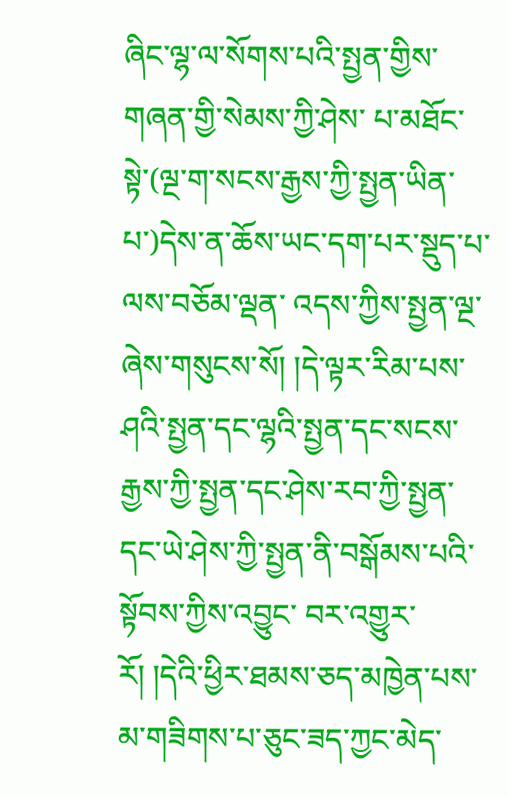ཞིང་ལྷ་ལ་སོགས་པའི་སྤྱན་གྱིས་གཞན་གྱི་སེམས་ཀྱི་ཤེས་ པ་མཐོང་སྟེ་(ལྔ་ག་སངས་རྒྱས་ཀྱི་སྤྱན་ཡིན་པ་)དེས་ན་ཆོས་ཡང་དག་པར་སྡུད་པ་ལས་བཅོམ་ལྡན་ འདས་ཀྱིས་སྤྱན་ལྔ་ཞེས་གསུངས་སོ། །དེ་ལྟར་རིམ་པས་ཤའི་སྤྱན་དང་ལྷའི་སྤྱན་དང་སངས་ རྒྱས་ཀྱི་སྤྱན་དང་ཤེས་རབ་ཀྱི་སྤྱན་དང་ཡེ་ཤེས་ཀྱི་སྤྱན་ནི་བསྒོམས་པའི་སྟོབས་ཀྱིས་འབྱུང་ བར་འགྱུར་རོ། །དེའི་ཕྱིར་ཐམས་ཅད་མཁྱེན་པས་མ་གཟིགས་པ་ཅུང་ཟད་ཀྱང་མེད་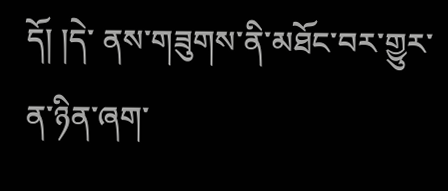དོ། །དེ་ ནས་གཟུགས་ནི་མཐོང་བར་གྱུར་ན་ཉིན་ཞག་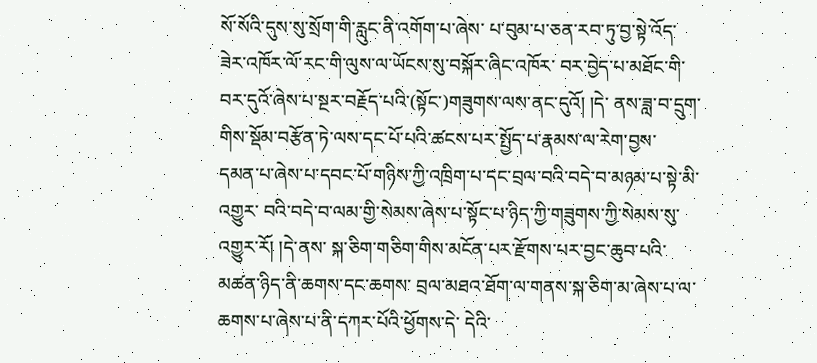སོ་སོའི་དུས་སུ་སྲོག་གི་རླུང་ནི་འགོག་པ་ཞེས་ པ་བུམ་པ་ཅན་རབ་ཏུ་བྱ་སྟེ་འོད་ཟེར་འཁོར་ལོ་རང་གི་ལུས་ལ་ཡོངས་སུ་བསྐོར་ཞིང་འཁོར་ བར་བྱེད་པ་མཐོང་གི་བར་དུའོ་ཞེས་པ་སྔར་བརྗོད་པའི་(སྟོང་)གཟུགས་ལས་ནང་དུའོ། །དེ་ ནས་ཟླ་བ་དྲུག་གིས་སྡོམ་བརྩོན་ཏེ་ལས་དང་པོ་པའི་ཚངས་པར་སྤྱོད་པ་རྣམས་ལ་རེག་བྱས་ དམན་པ་ཞེས་པ་དབང་པོ་གཉིས་ཀྱི་འཁྲིག་པ་དང་བྲལ་བའི་བདེ་བ་མཉམ་པ་སྟེ་མི་འགྱུར་ བའི་བདེ་བ་ལམ་གྱི་སེམས་ཞེས་པ་སྟོང་པ་ཉིད་ཀྱི་གཟུགས་ཀྱི་སེམས་སུ་འགྱུར་རོ། །དེ་ནས་ སྐ་ཅིག་གཅིག་གིས་མངོན་པར་རྫོགས་པར་བྱང་ཆུབ་པའི་མཚན་ཉིད་ནི་ཆགས་དང་ཆགས་ བྲལ་མཐའ་ཐོག་ལ་གནས་སྐ་ཅིག་མ་ཞེས་པ་ལ་ཆགས་པ་ཞེས་པ་ནི་དཀར་པོའི་ཕྱོགས་དེ་ དེའི་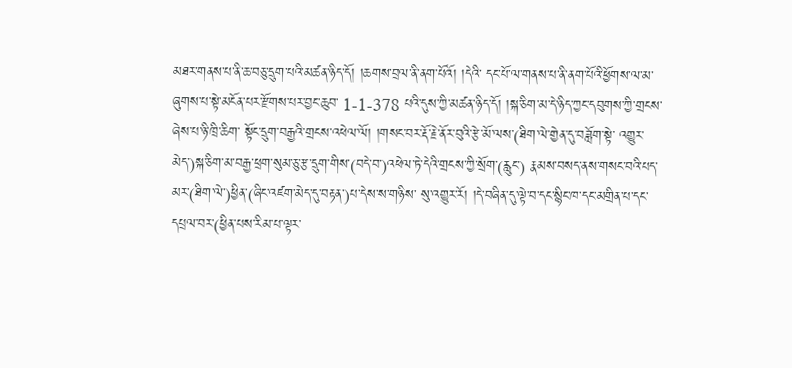མཐར་གནས་པ་ནི་ཆ་བཅུ་དྲུག་པའི་མཚན་ཉིད་དོ། །ཆགས་བྲལ་ནི་ནག་པོའོ། །དེའི་ དང་པོ་ལ་གནས་པ་ནི་ནག་པོའི་ཕྱོགས་ལ་མ་ཞུགས་པ་སྟེ་མངོན་པར་རྫོགས་པར་བྱང་ཆུབ་ 1-1-378 པའི་དུས་ཀྱི་མཚན་ཉིད་དོ། །སྐ་ཅིག་མ་དེ་ཉིད་ཀྱང་དབུགས་ཀྱི་གྲངས་ཞེས་པ་ཉི་ཁྲི་ཆིག་ སྟོང་དྲུག་བརྒྱའི་གྲངས་འཕེལ་ལོ། །གསང་བར་རྡོ་རྗེ་ནོར་བུའི་རྩེ་མོ་ལས་(ཐིག་ལེ་གྱེན་དུ་བཟློག་སྟེ་ འགྱུར་མེད་)སྐ་ཅིག་མ་བརྒྱ་ཕྲག་སུམ་ཅུ་རྩ་དྲུག་གིས་(བདེ་བ་)འཕེལ་ཏེ་དེའི་གྲངས་ཀྱི་སྲོག་(རླུང་) རྣམས་བསད་ནས་གསང་བའི་པད་མར་(ཐིག་ལེ་)ཕྱིན་(ཞིང་འཛག་མེད་དུ་བརྟན་)པ་དེས་ས་གཉིས་ སུ་འགྱུར་རོ། །དེ་བཞིན་དུ་ལྟེ་བ་དང་སྙིང་ཁ་དང་མགྲིན་པ་དང་དཔྲལ་བར་(ཕྱིན་པས་རིམ་པ་ལྟར་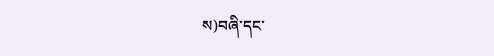ས)བཞི་དང་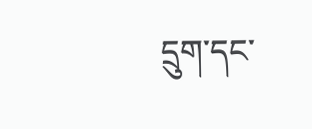དྲུག་དང་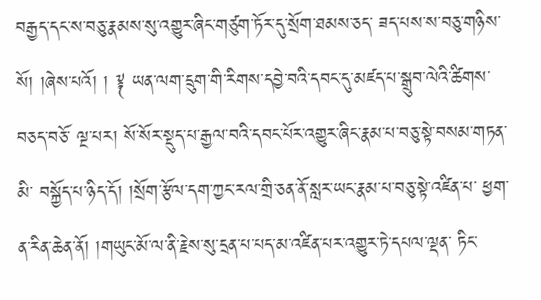བརྒྱད་དང་ས་བཅུ་རྣམས་སུ་འགྱུར་ཞིང་གཙུག་ཏོར་དུ་སྲོག་ཐམས་ཅད་ ཟད་པས་ས་བཅུ་གཉིས་སོ། །ཞེས་པའོ། ། ༈ ཡན་ལག་དྲུག་གི་རིགས་དབྱེ་བའི་དབང་དུ་མཛད་པ་སྒྲུབ་ལེའི་ཚིགས་བཅད་བཅོ་ ལྔ་པར། སོ་སོར་སྡུད་པ་རྒྱལ་བའི་དབང་པོར་འགྱུར་ཞིང་རྣམ་པ་བཅུ་སྟེ་བསམ་གཏན་མི་ བསྐྱོད་པ་ཉིད་དོ། །སྲོག་རྩོལ་དག་ཀྱང་རལ་གྲི་ཅན་ནོ་སླར་ཡང་རྣམ་པ་བཅུ་སྟེ་འཛིན་པ་ ཕྱག་ན་རིན་ཆེན་ནོ། །གཡུང་མོ་ལ་ནི་རྗེས་སུ་དྲན་པ་པད་མ་འཛིན་པར་འགྱུར་ཏེ་དཔལ་ལྡན་ ཏིང་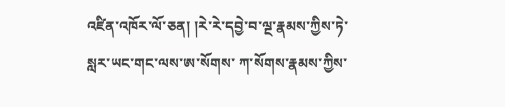འཛིན་འཁོར་ལོ་ཅན། །རེ་རེ་དབྱེ་བ་ལྔ་རྣམས་ཀྱིས་ཏེ་སླར་ཡང་གང་ལས་ཨ་སོགས་ ཀ་སོགས་རྣམས་ཀྱིས་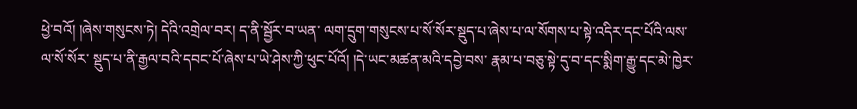ཕྱེ་བའོ། །ཞེས་གསུངས་ཏེ། དེའི་འགྲེལ་བར། ད་ནི་སྦྱོར་བ་ཡན་ ལག་དྲུག་གསུངས་པ་སོ་སོར་སྡུད་པ་ཞེས་པ་ལ་སོགས་པ་སྟེ་འདིར་དང་པོའི་ལས་ལ་སོ་སོར་ སྡུད་པ་ནི་རྒྱལ་བའི་དབང་པོ་ཞེས་པ་ཡེ་ཤེས་ཀྱི་ཕུང་པོའོ། །དེ་ཡང་མཚན་མའི་དབྱེ་བས་ རྣམ་པ་བཅུ་སྟེ་དུ་བ་དང་སྨིག་རྒྱུ་དང་མེ་ཁྱེར་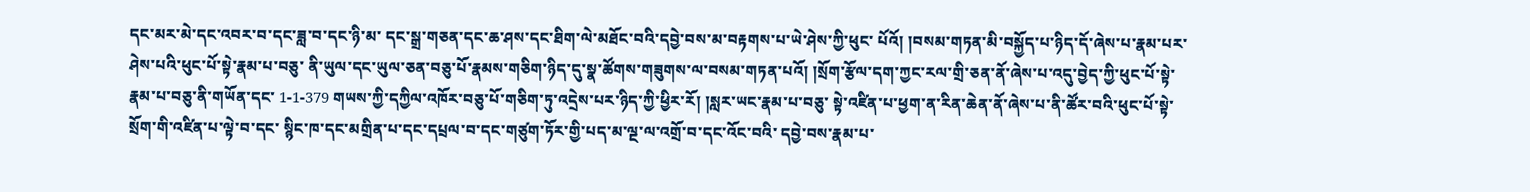དང་མར་མེ་དང་འབར་བ་དང་ཟླ་བ་དང་ཉི་མ་ དང་སྒྲ་གཅན་དང་ཆ་ཤས་དང་ཐིག་ལེ་མཐོང་བའི་དབྱེ་བས་མ་བརྟགས་པ་ཡེ་ཤེས་ཀྱི་ཕུང་ པོའོ། །བསམ་གཏན་མི་བསྐྱོད་པ་ཉིད་དོ་ཞེས་པ་རྣམ་པར་ཤེས་པའི་ཕུང་པོ་སྟེ་རྣམ་པ་བཅུ་ ནི་ཡུལ་དང་ཡུལ་ཅན་བཅུ་པོ་རྣམས་གཅིག་ཉིད་དུ་སྣ་ཚོགས་གཟུགས་ལ་བསམ་གཏན་པའོ། །སྲོག་རྩོལ་དག་ཀྱང་རལ་གྲི་ཅན་ནོ་ཞེས་པ་འདུ་བྱེད་ཀྱི་ཕུང་པོ་སྟེ་རྣམ་པ་བཅུ་ནི་གཡོན་དང་ 1-1-379 གཡས་ཀྱི་དཀྱིལ་འཁོར་བཅུ་པོ་གཅིག་ཏུ་འདྲེས་པར་ཉིད་ཀྱི་ཕྱིར་རོ། །སླར་ཡང་རྣམ་པ་བཅུ་ སྟེ་འཛིན་པ་ཕྱག་ན་རིན་ཆེན་ནོ་ཞེས་པ་ནི་ཚོར་བའི་ཕུང་པོ་སྟེ་སྲོག་གི་འཛིན་པ་ལྟེ་བ་དང་ སྙིང་ཁ་དང་མགྲིན་པ་དང་དཔྲལ་བ་དང་གཙུག་ཏོར་གྱི་པད་མ་ལྔ་ལ་འགྲོ་བ་དང་འོང་བའི་ དབྱེ་བས་རྣམ་པ་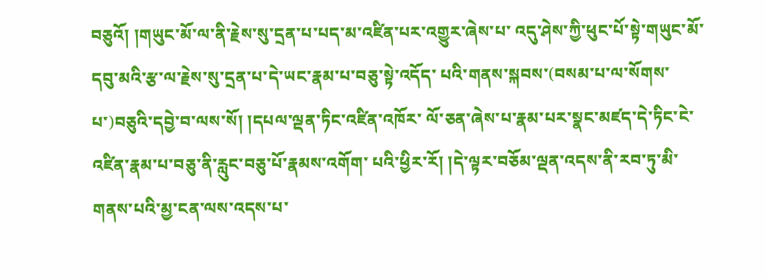བཅུའོ། །གཡུང་མོ་ལ་ནི་རྗེས་སུ་དྲན་པ་པད་མ་འཛིན་པར་འགྱུར་ཞེས་པ་ འདུ་ཤེས་ཀྱི་ཕུང་པོ་སྟེ་གཡུང་མོ་དབུ་མའི་རྩ་ལ་རྗེས་སུ་དྲན་པ་དེ་ཡང་རྣམ་པ་བཅུ་སྟེ་འདོད་ པའི་གནས་སྐབས་(བསམ་པ་ལ་སོགས་པ་)བཅུའི་དབྱེ་བ་ལས་སོ། །དཔལ་ལྡན་ཏིང་འཛིན་འཁོར་ ལོ་ཅན་ཞེས་པ་རྣམ་པར་སྣང་མཛད་དེ་ཏིང་ངེ་འཛིན་རྣམ་པ་བཅུ་ནི་རླུང་བཅུ་པོ་རྣམས་འགོག་ པའི་ཕྱིར་རོ། །དེ་ལྟར་བཅོམ་ལྡན་འདས་ནི་རབ་ཏུ་མི་གནས་པའི་མྱ་ངན་ལས་འདས་པ་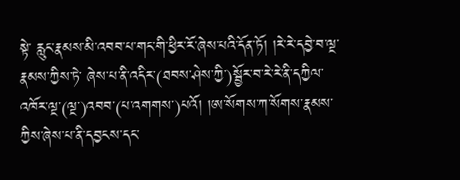སྟེ་ རླུང་རྣམས་མི་འབབ་པ་གང་གི་ཕྱིར་རོ་ཞེས་པའི་དོན་ཏོ། །རེ་རེ་དབྱེ་བ་ལྔ་རྣམས་ཀྱིས་ཏེ་ ཞེས་པ་ནི་འདིར་(ཐབས་ཤེས་ཀྱི་)སྦྱོར་བ་རེ་རེ་ནི་དཀྱིལ་འཁོར་ལྔ་(ལྔ་)འབབ་(པ་འགགས་)པའོ། །ཨ་སོགས་ཀ་སོགས་རྣམས་ཀྱིས་ཞེས་པ་ནི་དབྱངས་དང་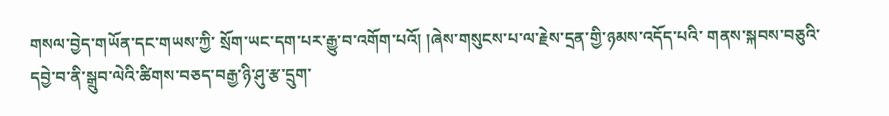གསལ་བྱེད་གཡོན་དང་གཡས་ཀྱི་ སྲོག་ཡང་དག་པར་རྒྱུ་བ་འགོག་པའོ། །ཞེས་གསུངས་པ་ལ་རྗེས་དྲན་གྱི་ཉམས་འདོད་པའི་ གནས་སྐབས་བཅུའི་དབྱེ་བ་ནི་སྒྲུབ་ལེའི་ཚིགས་བཅད་བརྒྱ་ཉི་ཤུ་རྩ་དྲུག་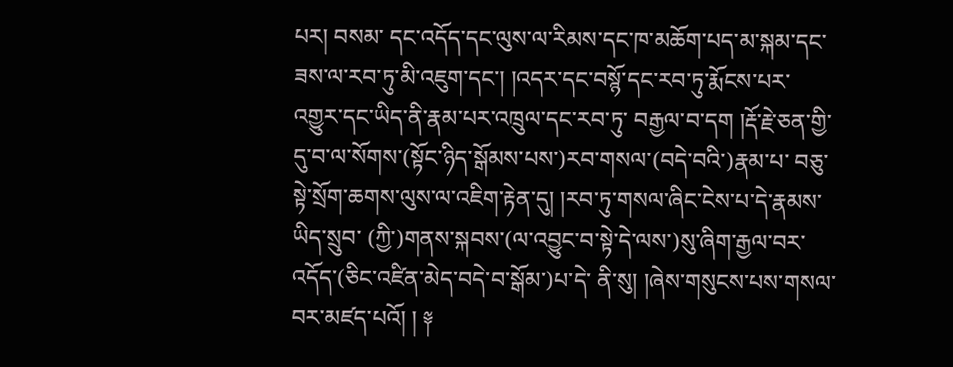པར། བསམ་ དང་འདོད་དང་ལུས་ལ་རིམས་དང་ཁ་མཆོག་པད་མ་སྐམ་དང་ཟས་ལ་རབ་ཏུ་མི་འཇུག་དང་། །འདར་དང་བསྙོ་དང་རབ་ཏུ་རྨོངས་པར་འགྱུར་དང་ཡིད་ནི་རྣམ་པར་འཁྲུལ་དང་རབ་ཏུ་ བརྒྱལ་བ་དག །རྡོ་རྗེ་ཅན་གྱི་དུ་བ་ལ་སོགས་(སྟོང་ཉིད་སྒོམས་པས་)རབ་གསལ་(བདེ་བའི་)རྣམ་པ་ བཅུ་སྟེ་སྲོག་ཆགས་ལུས་ལ་འཇིག་རྟེན་དུ། །རབ་ཏུ་གསལ་ཞིང་ངེས་པ་དེ་རྣམས་ཡིད་སྲུབ་ (ཀྱི་)གནས་སྐབས་(ལ་འབྱུང་བ་སྟེ་དེ་ལས་)སུ་ཞིག་རྒྱལ་བར་འདོད་(ཅིང་འཛིན་མེད་བདེ་བ་སྒོམ་)པ་དེ་ ནི་སུ། །ཞེས་གསུངས་པས་གསལ་བར་མཛད་པའོ། ། ༈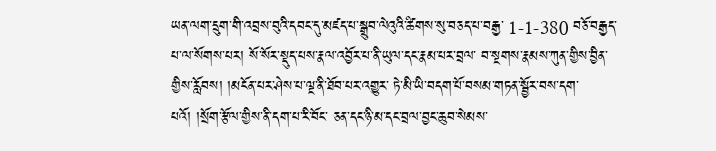ཡན་ལག་དྲུག་གི་འབྲས་བུའི་དབང་དུ་མཛད་པ་སྒྲུབ་ལེའུའི་ཚིགས་སུ་བཅད་པ་བརྒྱ་ 1-1-380 བཅོ་བརྒྱད་པ་ལ་སོགས་པར། སོ་སོར་སྡུད་པས་རྣལ་འབྱོར་པ་ནི་ཡུལ་དང་རྣམ་པར་བྲལ་ བ་སྔགས་རྣམས་ཀུན་གྱིས་བྱིན་གྱིས་རློབས། །མངོན་པར་ཤེས་པ་ལྔ་ནི་ཐོབ་པར་འགྱུར་ ཏེ་མི་ཡི་བདག་པོ་བསམ་གཏན་སྦྱོར་བས་དག་པའོ། །སྲོག་རྩོལ་གྱིས་ནི་དག་པ་རི་བོང་ ཅན་དང་ཉི་མ་དང་བྲལ་བྱང་ཆུབ་སེམས་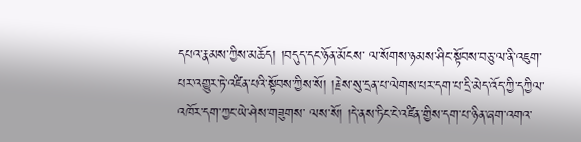དཔའ་རྣམས་ཀྱིས་མཆོད། །བདུད་དང་ཉོན་མོངས་ ལ་སོགས་ཉམས་ཤིང་སྟོབས་བཅུ་ལ་ནི་འཇུག་པར་འགྱུར་ཏེ་འཛིན་པའི་སྟོབས་ཀྱིས་སོ། །རྗེས་སུ་དྲན་པ་ལེགས་པར་དག་པ་དྲི་མེད་འོད་ཀྱི་དཀྱིལ་འཁོར་དག་ཀྱང་ཡེ་ཤེས་གཟུགས་ ལས་སོ། །དེ་ནས་ཏིང་ངེ་འཛིན་གྱིས་དག་པ་ཉིན་ཞག་འགའ་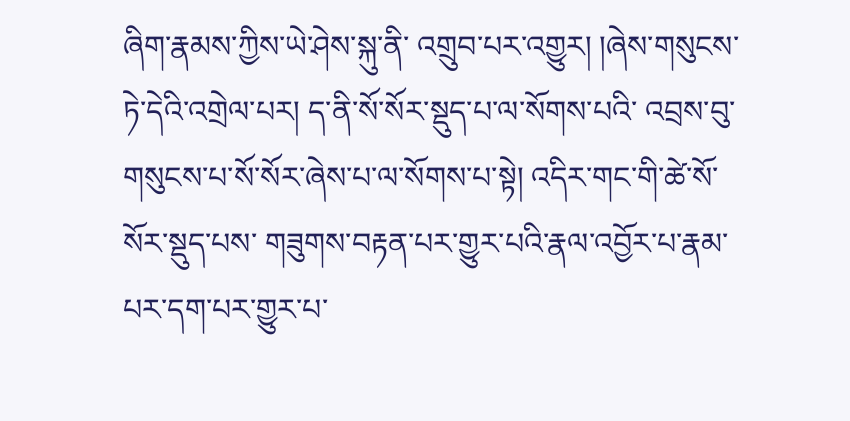ཞིག་རྣམས་ཀྱིས་ཡེ་ཤེས་སྐུ་ནི་ འགྲུབ་པར་འགྱུར། །ཞེས་གསུངས་ཏེ་དེའི་འགྲེལ་པར། ད་ནི་སོ་སོར་སྡུད་པ་ལ་སོགས་པའི་ འབྲས་བུ་གསུངས་པ་སོ་སོར་ཞེས་པ་ལ་སོགས་པ་སྟེ། འདིར་གང་གི་ཚེ་སོ་སོར་སྡུད་པས་ གཟུགས་བརྟན་པར་གྱུར་པའི་རྣལ་འབྱོར་པ་རྣམ་པར་དག་པར་གྱུར་པ་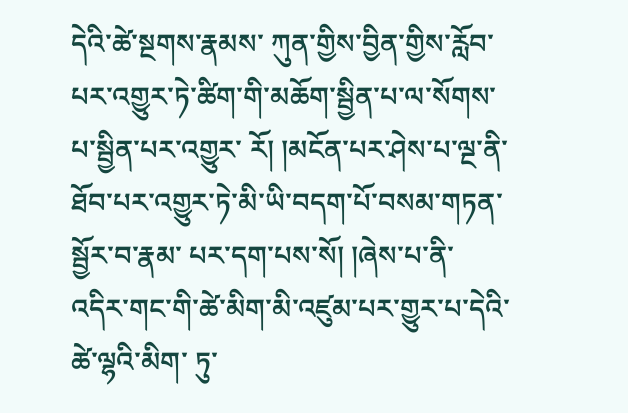དེའི་ཚེ་སྔགས་རྣམས་ ཀུན་གྱིས་བྱིན་གྱིས་རློབ་པར་འགྱུར་ཏེ་ཚིག་གི་མཆོག་སྦྱིན་པ་ལ་སོགས་པ་སྦྱིན་པར་འགྱུར་ རོ། །མངོན་པར་ཤེས་པ་ལྔ་ནི་ཐོབ་པར་འགྱུར་ཏེ་མི་ཡི་བདག་པོ་བསམ་གཏན་སྦྱོར་བ་རྣམ་ པར་དག་པས་སོ། །ཞེས་པ་ནི་འདིར་གང་གི་ཚེ་མིག་མི་འཛུམ་པར་གྱུར་པ་དེའི་ཚེ་ལྷའི་མིག་ ཏུ་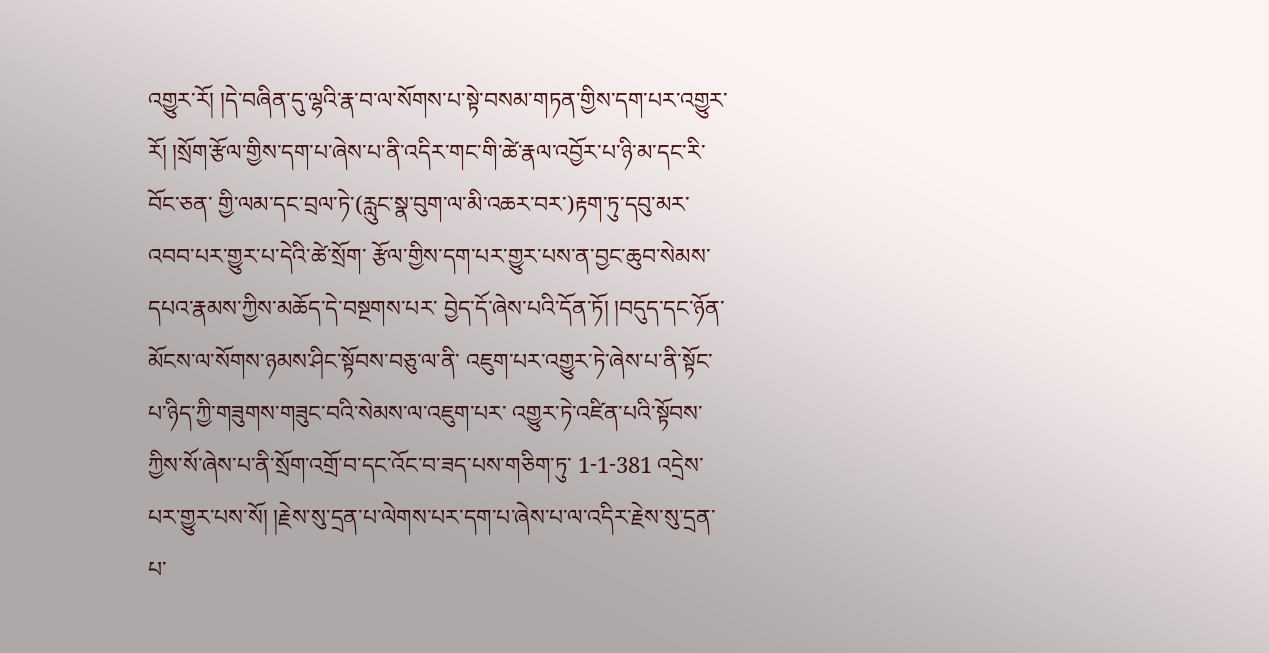འགྱུར་རོ། །དེ་བཞིན་དུ་ལྷའི་རྣ་བ་ལ་སོགས་པ་སྟེ་བསམ་གཏན་གྱིས་དག་པར་འགྱུར་ རོ། །སྲོག་རྩོལ་གྱིས་དག་པ་ཞེས་པ་ནི་འདིར་གང་གི་ཚེ་རྣལ་འབྱོར་པ་ཉི་མ་དང་རི་བོང་ཅན་ གྱི་ལམ་དང་བྲལ་ཏེ་(རླུང་སྣ་བུག་ལ་མི་འཆར་བར་)རྟག་ཏུ་དབུ་མར་འབབ་པར་གྱུར་པ་དེའི་ཚེ་སྲོག་ རྩོལ་གྱིས་དག་པར་གྱུར་པས་ན་བྱང་ཆུབ་སེམས་དཔའ་རྣམས་ཀྱིས་མཆོད་དེ་བསྔགས་པར་ བྱེད་དོ་ཞེས་པའི་དོན་ཏོ། །བདུད་དང་ཉོན་མོངས་ལ་སོགས་ཉམས་ཤིང་སྟོབས་བཅུ་ལ་ནི་ འཇུག་པར་འགྱུར་ཏེ་ཞེས་པ་ནི་སྟོང་པ་ཉིད་ཀྱི་གཟུགས་གཟུང་བའི་སེམས་ལ་འཇུག་པར་ འགྱུར་ཏེ་འཛིན་པའི་སྟོབས་ཀྱིས་སོ་ཞེས་པ་ནི་སྲོག་འགྲོ་བ་དང་འོང་བ་ཟད་པས་གཅིག་ཏུ་ 1-1-381 འདྲེས་པར་གྱུར་པས་སོ། །རྗེས་སུ་དྲན་པ་ལེགས་པར་དག་པ་ཞེས་པ་ལ་འདིར་རྗེས་སུ་དྲན་ པ་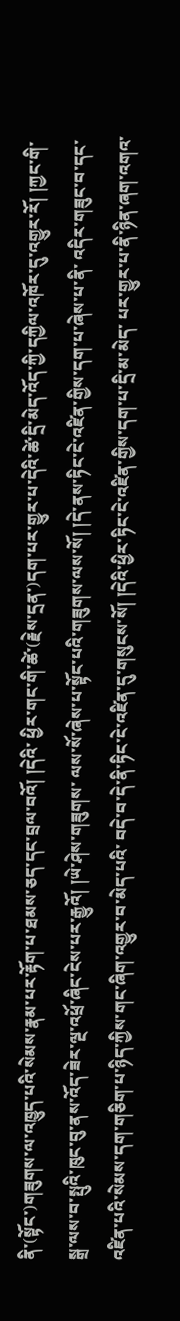ནི་(སྟོང་)གཟུགས་ལ་འཁྱུད་པའི་སེམས་རྣམ་པར་རྟོག་པ་ཐམས་ཅད་དང་བྲལ་བའོ། །དེའི་ ཕྱིར་གང་གི་ཚེ་(རྗེས་དྲན་)དག་པར་གྱུར་པ་དེའི་ཚེ་དྲི་མེད་འོད་ཀྱི་དཀྱིལ་འཁོར་དུ་འགྱུར་རོ། །ཀྱང་གི་སྒྲ་ལས་བ་སྤུའི་ཁུང་བུ་ནས་འོད་ཟེར་ལྔ་འཕྲོ་ཞིང་ངེས་པར་རྒྱུའོ། །ཡེ་ཤེས་གཟུགས་ ལས་སོ་ཞེས་པ་སྟོང་པའི་གཟུགས་ལས་སོ། །དེ་ནས་ཏིང་ངེ་འཛིན་གྱིས་དག་པ་ཞེས་པ་ནི་ འདིར་གཟུང་བ་དང་འཛིན་པའི་སེམས་དག་གཅིག་པ་ཉིད་ཀྱིས་གང་ཞིག་འགྱུར་བ་མེད་པའི་ བདེ་བ་དེ་ནི་ཏིང་ངེ་འཛིན་དུ་གསུངས་སོ། །དེའི་ཕྱིར་ཏིང་ངེ་འཛིན་གྱིས་དག་པ་དྲི་མ་མེད་ པར་གྱུར་པ་ནི་ཉིན་ཞག་འགའ་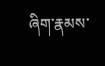ཞིག་རྣམས་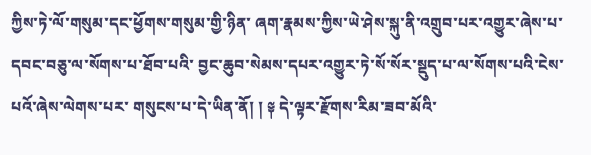ཀྱིས་ཏེ་ལོ་གསུམ་དང་ཕྱོགས་གསུམ་གྱི་ཉིན་ ཞག་རྣམས་ཀྱིས་ཡེ་ཤེས་སྐུ་ནི་འགྲུབ་པར་འགྱུར་ཞེས་པ་དབང་བཅུ་ལ་སོགས་པ་ཐོབ་པའི་ བྱང་ཆུབ་སེམས་དཔར་འགྱུར་ཏེ་སོ་སོར་སྡུད་པ་ལ་སོགས་པའི་ངེས་པའོ་ཞེས་ལེགས་པར་ གསུངས་པ་དེ་ཡིན་ནོ། ། ༈ དེ་ལྟར་རྫོགས་རིམ་ཟབ་མོའི་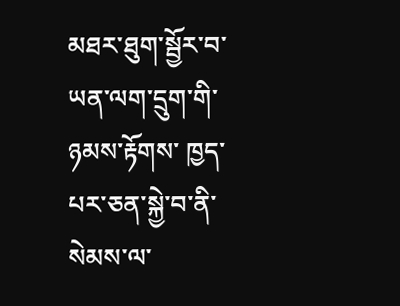མཐར་ཐུག་སྦྱོར་བ་ཡན་ལག་དྲུག་གི་ཉམས་རྟོགས་ ཁྱད་པར་ཅན་སྐྱེ་བ་ནི་སེམས་ལ་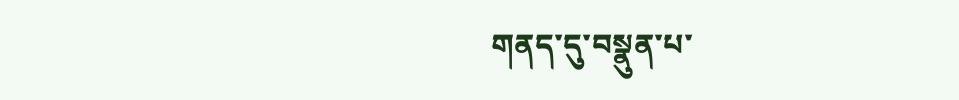གནད་དུ་བསྣུན་པ་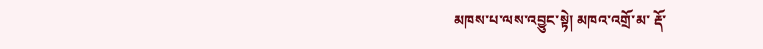མཁས་པ་ལས་འབྱུང་སྟེ། མཁའ་འགྲོ་མ་ རྡོ་